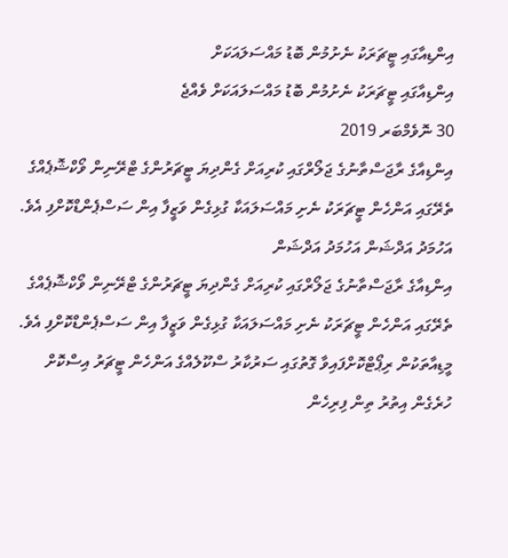އިންޑިއާގައި ޓީޗަރަކު ނެށުމުން ބޮޑު މައްސަލައަކަށް
އިންޑިއާގައި ޓީޗަރަކު ނެށުމުން ބޮޑު މައްސަލައަކަށް ވެއްޖެ
30 ނޮވެމްބަރ 2019
އިންޑިއާގެ ރާޖަސްތާނުގެ ޖަލޯރްގައި ކުރިއަށް ގެންދިޔަ ޓީޗަރުންގެ ޓްރޭނިން ވޯކްޝޮޕެއްގެ ތެރޭގައި އަންހެން ޓީޗަރަކު ނެށި މައްސަލައަކާ ގުޅިގެން ވަޒީފާ އިން ސަސްޕެންޑްކޮށްފި އެވެ.
އަހުމަދު އަދްޝަން އަހުމަދު އަދްޝަން
އިންޑިއާގެ ރާޖަސްތާނުގެ ޖަލޯރްގައި ކުރިއަށް ގެންދިޔަ ޓީޗަރުންގެ ޓްރޭނިން ވޯކްޝޮޕެއްގެ ތެރޭގައި އަންހެން ޓީޗަރަކު ނެށި މައްސަލައަކާ ގުޅިގެން ވަޒީފާ އިން ސަސްޕެންޑްކޮށްފި އެވެ.
މީޑިއާތަކުން ރިޕޯޓްކޮށްފައިވާ ގޮތުގައި ސަރުކާރު ސްކޫލެއްގެ އަންހެން ޓީޗަރު އިސްކޮށް ހުރެގެން އިތުރު ތިން ފިރިހެން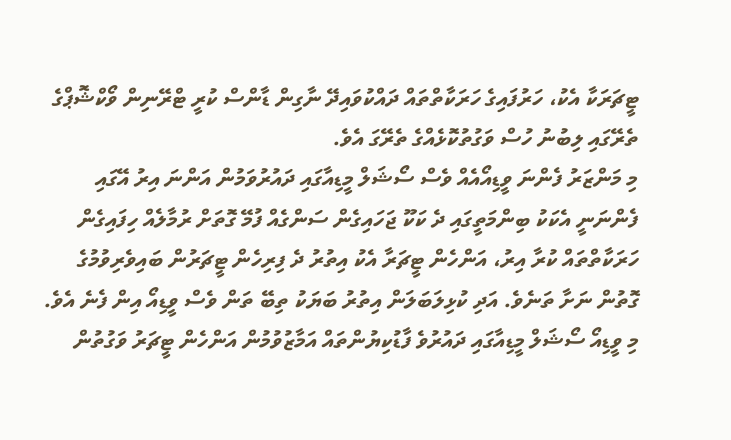ޓީޗަރަކާ އެކު، ހަރުފައިގެ ހަރަކާތްތައް ދައްކުވައިދޭ ނާގިން ޑާންސް ކުރީ ޓްރޭނިން ވޯކްޝޮޕްގެ ތެރޭގައި ލިބުނު ހުސް ވަގުތުކޮޅެއްގެ ތެރޭގަ އެވެ.
މި މަންޒަރު ފެންނަ ވީޑިއޯއެއް ވެސް ސޯޝަލް މީޑިއާގައި ދައުރުވަމުން އަންނަ އިރު އޭގައި ފެންނަނީ އެކަކު ބިންމަތީގައި ދެ ކަކޫ ޖަހައިގެން ސަންގެއް ފުމޭ ގޮތަށް ރުމާލެއް ހިފައިގެން ހަރަކާތްތައް ކުރާ އިރު، އަންހެން ޓީޗަރާ އެކު އިތުރު ދެ ފިރިހެން ޓީޗަރުން ބައިވެރިވުމުގެ ގޮތުން ނަށާ ތަނެވެ. އަދި ކުޅިލަބަލަން އިތުރު ބަޔަކު ތިބޭ ތަން ވެސް ވީޑިއޯ އިން ފެނެ އެވެ.
މި ވީޑިއޯ ސޯޝަލް މީޑިއާގައި ދައުރުވެ ފާޑުކިޔުންތައް އަމާޒުވުމުން އަންހެން ޓީޗަރު ވަގުތުން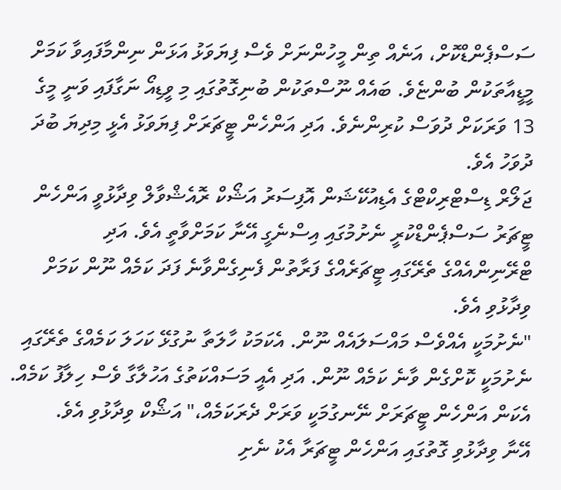ސަސްޕެންޑްކޮށް، އަނެއް ތިން މީހުންނަށް ވެސް ފިޔަވަޅު އަޅަން ނިންމާފައިވާ ކަމަށް މީޑީއާތަކުން ބުންޏެވެ. ބައެއް ނޫސްތަކުން ބުނިގޮތުގައި މި ވީޑިއޯ ނަގާފައި ވަނީ މީގެ 13 ވަރަކަށް ދުވަސް ކުރިންނެވެ. އަދި އަންހެން ޓީޗަރަށް ފިޔަވަޅު އެޅީ މިދިޔަ ބުދަ ދުވަހު އެވެ.
ޖަލޯރް ޑިސްޓްރިކްޓްގެ އެޑިއުކޭޝަން އޮފިސަރު އަޝޯކް ރޮއެޝްވާލް ވިދާޅުވީ އަންހެން ޓީޗަރު ސަސްޕެންޑްކުރީ ނެށުމުގައި އިސްނެގީ އޭނާ ކަމަށްވާތީ އެވެ. އަދި ޓްރޭނިންއެއްގެ ތެރޭގައި ޓީޗަރެއްގެ ފަރާތުން ފެނިގެންވާނެ ފަދަ ކަމެއް ނޫން ކަމަށް ވިދާޅުވި އެވެ.
"ނެށުމަކީ އެއްވެސް މައްސަލައެއް ނޫން. އެކަމަކު ހާލަތާ ނުގުޅޭ ކަހަލަ ކަމެއްގެ ތެރޭގައި ނެށުމަކީ ކޮށްގެން ވާނެ ކަމެއް ނޫން. އަދި އެއީ މަސައްކަތުގެ އަހުލާގާ ވެސް ހިލާފު ކަމެއް. އެކަން އަންހެން ޓީޗަރަށް ނޭނގުމަކީ ވަރަށް ދެރަކަމެއް،" އަޝޯކް ވިދާޅުވި އެވެ.
އޭނާ ވިދާޅުވި ގޮތުގައި އަންހެން ޓީޗަރާ އެކު ނެށި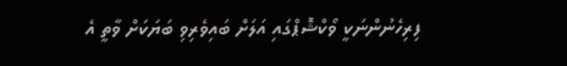ފިރިހެނުންނަކީ ވޯކްޝޮޕްގައި އަލަށް ބައިވެރިވި ބަޔަކަށް ވާތީ އެ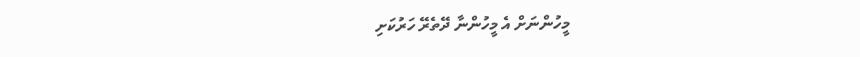މީހުންނަށް އެ މީހުންނާ ދޭތެރޭ ހަރުކަށި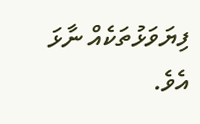ފިޔަވަޅުތަކެއް ނާޅަ އެވެ.